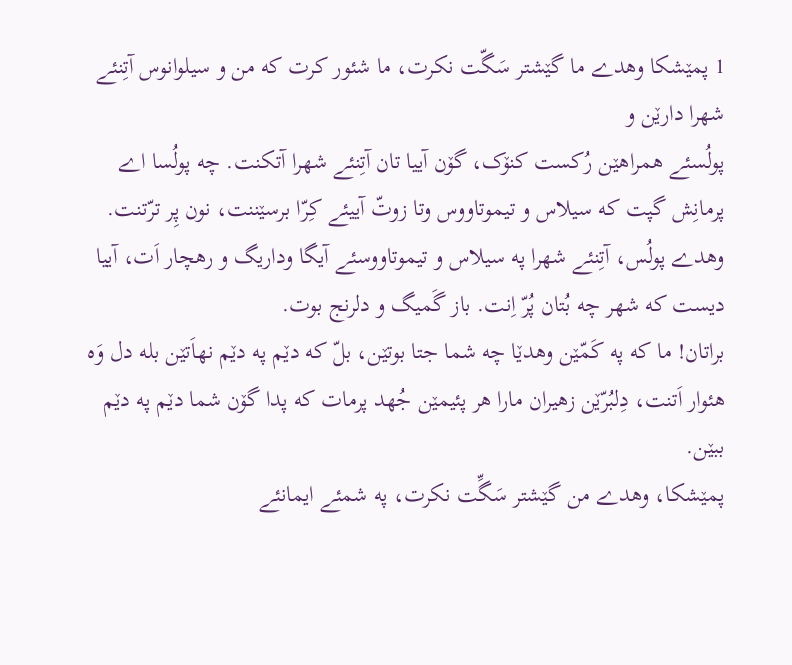1 پمێشکا وهدے ما گێشتر سَگّت نکرت، ما شئور کرت که من و سیلوانوس آتِنئے شهرا دارێن و
پولُسئے همراهێن رُکست کنۆک، گۆن آییا تان آتِنئے شهرا آتکنت. چه پولُسا اے پرمانِش گپت که سیلاس و تیموتاووس وتا زوتّ آییئے کِرّا برسێننت، نون پِر ترّتنت.
وهدے پولُس، آتِنئے شهرا په سیلاس و تیموتاووسئے آیگا وداریگ و رهچار اَت، آییا دیست که شهر چه بُتان پُرّ اِنت. باز گَمیگ و دلرنج بوت.
براتان! ما که په کَمّێن وهدێا چه شما جتا بوتێن، بلّ که دێم په دێم نهاَتێن بله دل وَه هئوار اَتنت، دِلبُرّێن زهیران مارا هر پئیمێن جُهد پرمات که پدا گۆن شما دێم په دێم ببێن.
پمێشکا، وهدے من گێشتر سَگِّت نکرت، په شمئے ایمانئے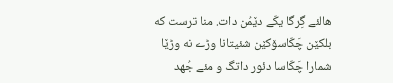هالئے گِرگا یکّے دێمُن دات. منا ترست که بلکێن چَکّاسۆکێن شئیتانا وڑے نه وڑێا شمارا چَکّاسا دئور داتگ و مئے جُهد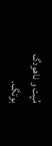مُپت و ناهودگ بوتگ.